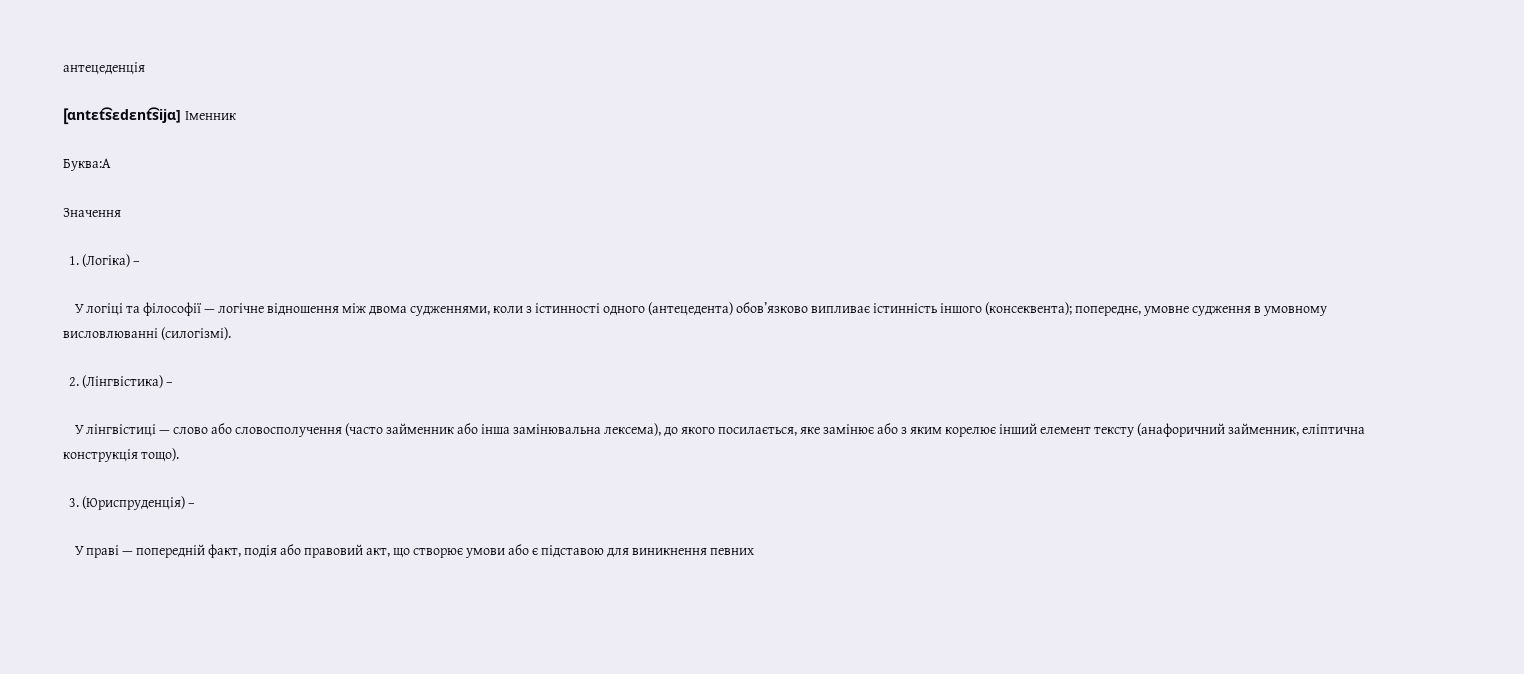антецеденція

[ɑntɛt͡sɛdɛnt͡sijɑ] Іменник

Буква:А

Значення

  1. (Логіка) –

    У логіці та філософії — логічне відношення між двома судженнями, коли з істинності одного (антецедента) обов’язково випливає істинність іншого (консеквента); попереднє, умовне судження в умовному висловлюванні (силогізмі).

  2. (Лінгвістика) –

    У лінгвістиці — слово або словосполучення (часто займенник або інша замінювальна лексема), до якого посилається, яке замінює або з яким корелює інший елемент тексту (анафоричний займенник, еліптична конструкція тощо).

  3. (Юриспруденція) –

    У праві — попередній факт, подія або правовий акт, що створює умови або є підставою для виникнення певних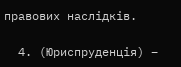правових наслідків.

  4. (Юриспруденція) –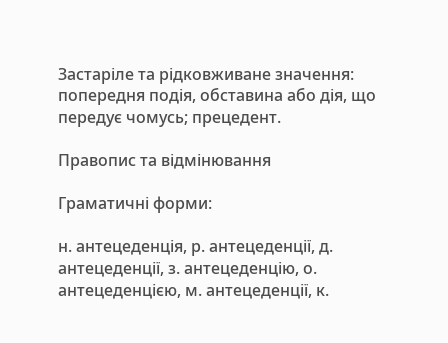Застаріле та рідковживане значення: попередня подія, обставина або дія, що передує чомусь; прецедент.

Правопис та відмінювання

Граматичні форми:

н. антецеденція, р. антецеденції, д. антецеденції, з. антецеденцію, о. антецеденцією, м. антецеденції, к.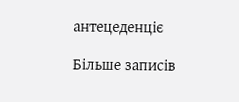антецеденціє

Більше записів